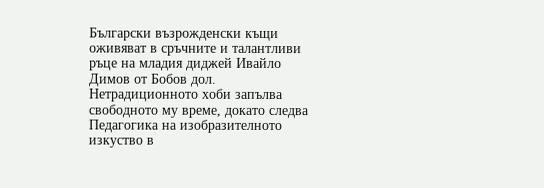Български възрожденски къщи оживяват в сръчните и талантливи ръце на младия диджей Ивайло Димов от Бобов дол. Нетрадиционното хоби запълва свободното му време, докато следва Педагогика на изобразителното изкуство в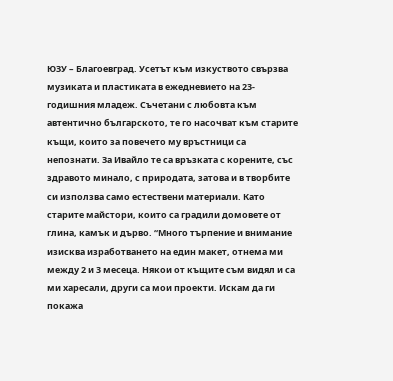ЮЗУ – Благоевград. Усетът към изкуството свързва музиката и пластиката в ежедневието на 23-годишния младеж. Съчетани с любовта към автентично българското, те го насочват към старите къщи, които за повечето му връстници са непознати. За Ивайло те са връзката с корените, със здравото минало, с природата, затова и в творбите си използва само естествени материали. Като старите майстори, които са градили домовете от глина, камък и дърво. “Много търпение и внимание изисква изработването на един макет, отнема ми между 2 и 3 месеца. Някои от къщите съм видял и са ми харесали, други са мои проекти. Искам да ги покажа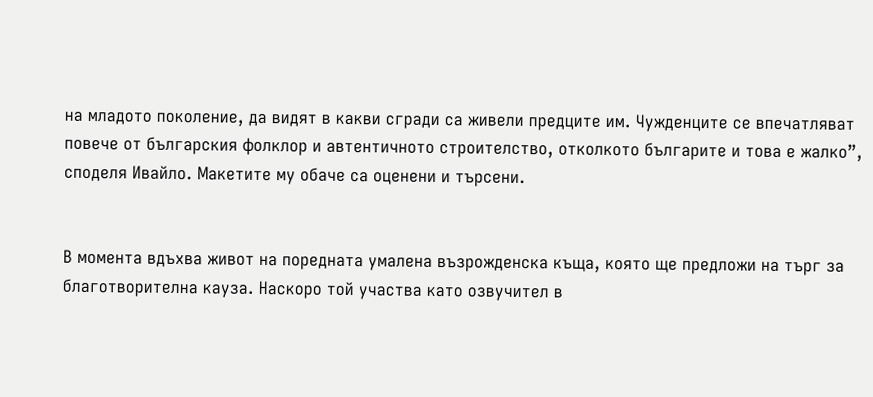на младото поколение, да видят в какви сгради са живели предците им. Чужденците се впечатляват повече от българския фолклор и автентичното строителство, отколкото българите и това е жалко”, споделя Ивайло. Макетите му обаче са оценени и търсени.


В момента вдъхва живот на поредната умалена възрожденска къща, която ще предложи на търг за благотворителна кауза. Наскоро той участва като озвучител в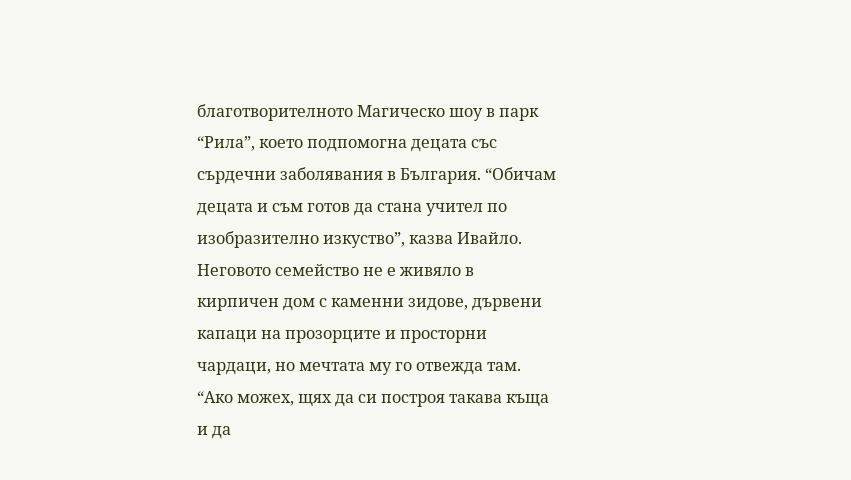благотворителното Магическо шоу в парк “Рила”, което подпомогна децата със сърдечни заболявания в България. “Обичам децата и съм готов да стана учител по изобразително изкуство”, казва Ивайло. Неговото семейство не е живяло в кирпичен дом с каменни зидове, дървени капаци на прозорците и просторни чардаци, но мечтата му го отвежда там. “Ако можех, щях да си построя такава къща и да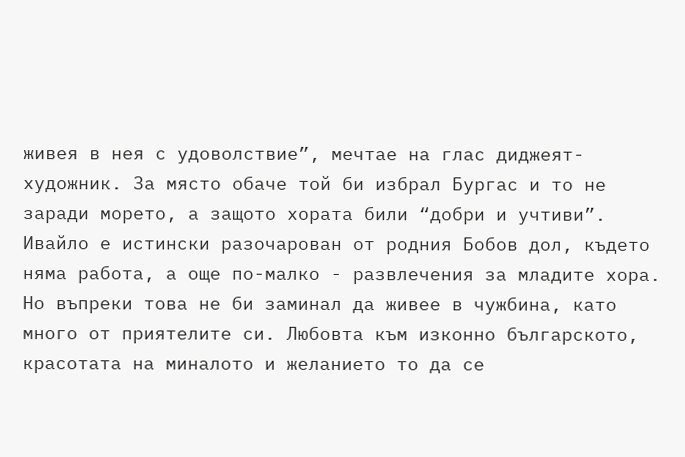живея в нея с удоволствие”, мечтае на глас диджеят-художник. За място обаче той би избрал Бургас и то не заради морето, а защото хората били “добри и учтиви”. Ивайло е истински разочарован от родния Бобов дол, където няма работа, а още по-малко - развлечения за младите хора. Но въпреки това не би заминал да живее в чужбина, като много от приятелите си. Любовта към изконно българското, красотата на миналото и желанието то да се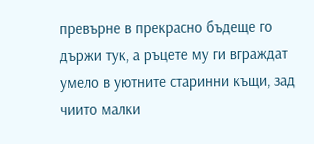превърне в прекрасно бъдеще го държи тук, а ръцете му ги вграждат умело в уютните старинни къщи, зад чиито малки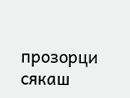прозорци сякаш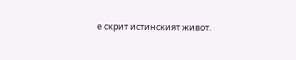е скрит истинският живот.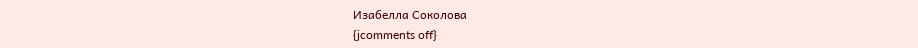Изабелла Соколова
{jcomments off}